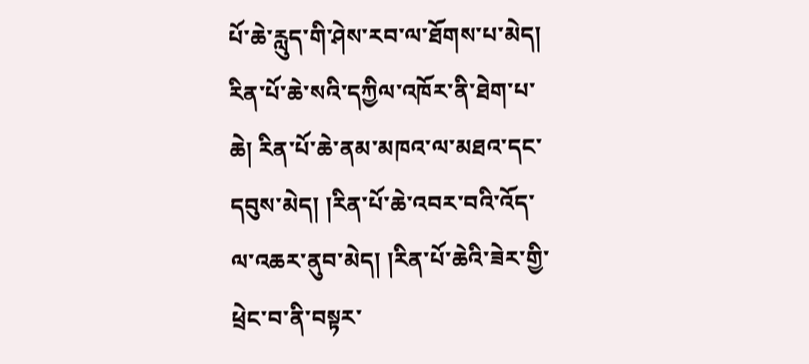པོ་ཆེ་རླུད་གི་ཤེས་རབ་ལ་ཐོགས་པ་མེད། རིན་པོ་ཆེ་སའི་དཀྱིལ་འཁོར་ནི་ཐེག་པ་ཆེ། རིན་པོ་ཆེ་ནམ་མཁའ་ལ་མཐའ་དང་དབུས་མེད། །རིན་པོ་ཆེ་འབར་བའི་འོད་ལ་འཆར་ནུབ་མེད། །རིན་པོ་ཆེའི་ཟེར་གྱི་ཕྲེང་བ་ནི་བསྟར་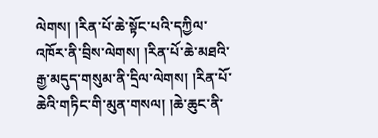ལེགས། །རིན་པོ་ཆེ་སྟོང་པའི་དཀྱིལ་འཁོར་ནི་བྲིས་ལེགས། །རིན་པོ་ཆེ་མཐའི་རྒྱ་མདུད་གསུམ་ནི་དྲིལ་ལེགས། །རིན་པོ་ཆེའི་གཏིང་གི་མུན་གསལ། །ཆེ་ཆུང་ནི་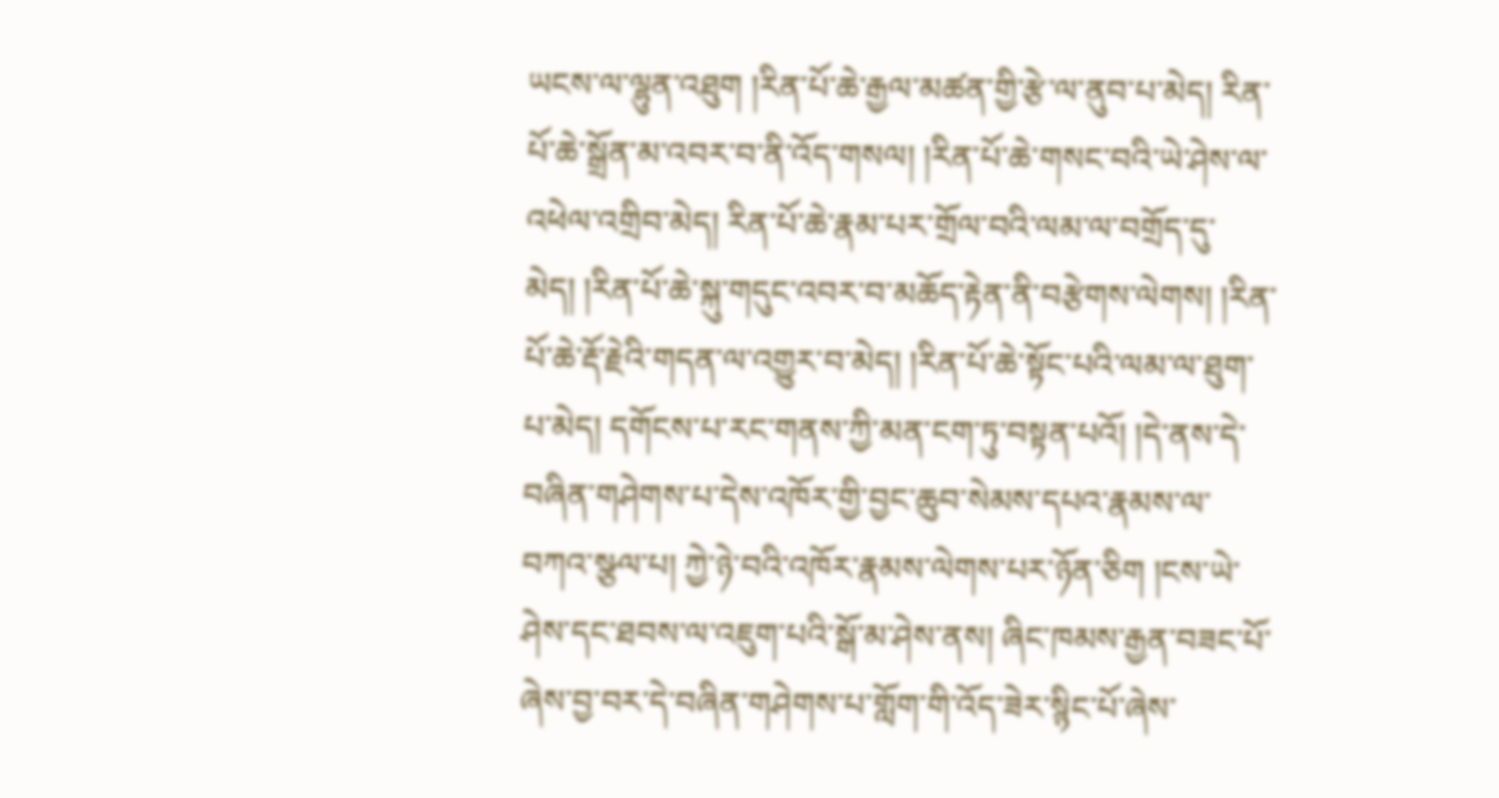ཡངས་ལ་ལྷུན་འཐུག །རིན་པོ་ཆེ་རྒྱལ་མཚན་གྱི་རྩེ་ལ་ནུབ་པ་མེད། རིན་པོ་ཆེ་སྒྲོན་མ་འབར་བ་ནི་འོད་གསལ། །རིན་པོ་ཆེ་གསང་བའི་ཡེ་ཤེས་ལ་འཕེལ་འགྲིབ་མེད། རིན་པོ་ཆེ་རྣམ་པར་གྲོལ་བའི་ལམ་ལ་བགྲོད་དུ་མེད། །རིན་པོ་ཆེ་སྐུ་གདུང་འབར་བ་མཆོད་རྟེན་ནི་བརྩེགས་ལེགས། །རིན་པོ་ཆེ་རྡོ་རྗེའི་གདན་ལ་འགྱུར་བ་མེད། །རིན་པོ་ཆེ་སྟོང་པའི་ལམ་ལ་ཐུག་པ་མེད། དགོངས་པ་རང་གནས་ཀྱི་མན་ངག་ཏུ་བསྟན་པའོ། །དེ་ནས་དེ་བཞིན་གཤེགས་པ་དེས་འཁོར་གྱི་བྱང་ཆུབ་སེམས་དཔའ་རྣམས་ལ་བཀའ་སྩལ་པ། ཀྱེ་ཉེ་བའི་འཁོར་རྣམས་ལེགས་པར་ཉོན་ཅིག །ངས་ཡེ་ཤེས་དང་ཐབས་ལ་འཇུག་པའི་སྒོ་མ་ཤེས་ནས། ཞིང་ཁམས་རྒྱན་བཟང་པོ་ཞེས་བྱ་བར་དེ་བཞིན་གཤེགས་པ་གློག་གི་འོད་ཟེར་སྙིང་པོ་ཞེས་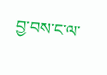བྱ་བས་ང་ལ་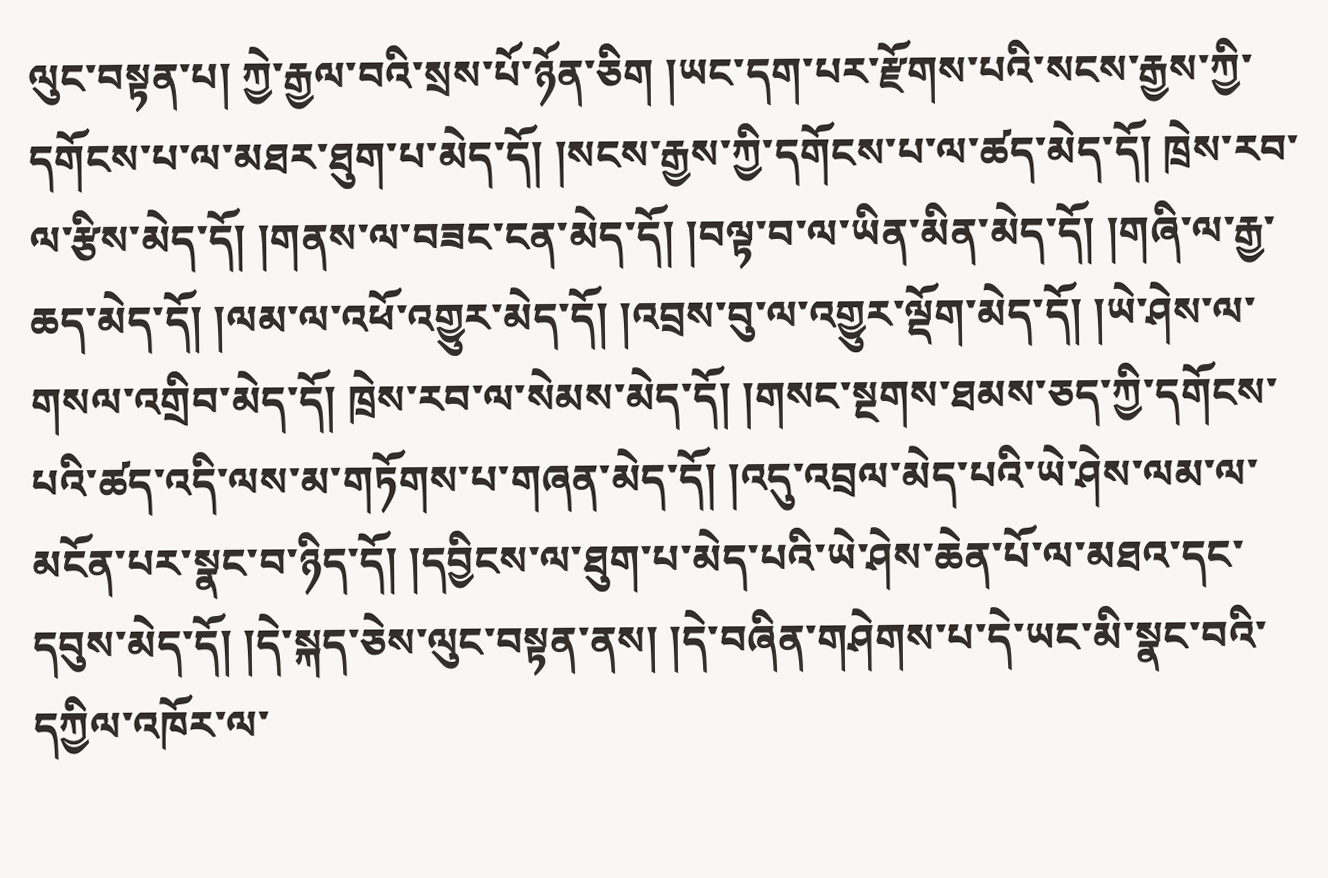ལུང་བསྟན་པ། ཀྱེ་རྒྱལ་བའི་སྲས་པོ་ཉོན་ཅིག །ཡང་དག་པར་རྫོགས་པའི་སངས་རྒྱས་ཀྱི་དགོངས་པ་ལ་མཐར་ཐུག་པ་མེད་དོ། །སངས་རྒྱས་ཀྱི་དགོངས་པ་ལ་ཚད་མེད་དོ། ཁྲེས་རབ་ལ་རྩིས་མེད་དོ། །གནས་ལ་བཟང་ངན་མེད་དོ། །བལྟ་བ་ལ་ཡིན་མིན་མེད་དོ། །གཞི་ལ་རྒྱ་ཆད་མེད་དོ། །ལམ་ལ་འཕོ་འགྱུར་མེད་དོ། །འབྲས་བུ་ལ་འགྱུར་ལྡོག་མེད་དོ། །ཡེ་ཤེས་ལ་གསལ་འགྲིབ་མེད་དོ། ཁྲེས་རབ་ལ་སེམས་མེད་དོ། །གསང་སྔགས་ཐམས་ཅད་ཀྱི་དགོངས་པའི་ཚད་འདི་ལས་མ་གཏོགས་པ་གཞན་མེད་དོ། །འདུ་འབྲལ་མེད་པའི་ཡེ་ཤེས་ལམ་ལ་མངོན་པར་སྣང་བ་ཉིད་དོ། །དབྱིངས་ལ་ཐུག་པ་མེད་པའི་ཡེ་ཤེས་ཆེན་པོ་ལ་མཐའ་དང་དབུས་མེད་དོ། །དེ་སྐད་ཅེས་ལུང་བསྟན་ནས། །དེ་བཞིན་གཤེགས་པ་དེ་ཡང་མི་སྣང་བའི་དཀྱིལ་འཁོར་ལ་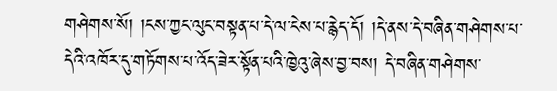གཤེགས་སོ། །ངས་ཀྱང་ལུང་བསྟན་པ་དེ་ལ་ངེས་པ་རྙེད་དོ། །དེ་ནས་དེ་བཞིན་གཤེགས་པ་དེའི་འཁོར་དུ་གཏོགས་པ་འོད་ཟེར་སྟོན་པའི་ཁྱེའུ་ཞེས་བྱ་བས། དེ་བཞིན་གཤེགས་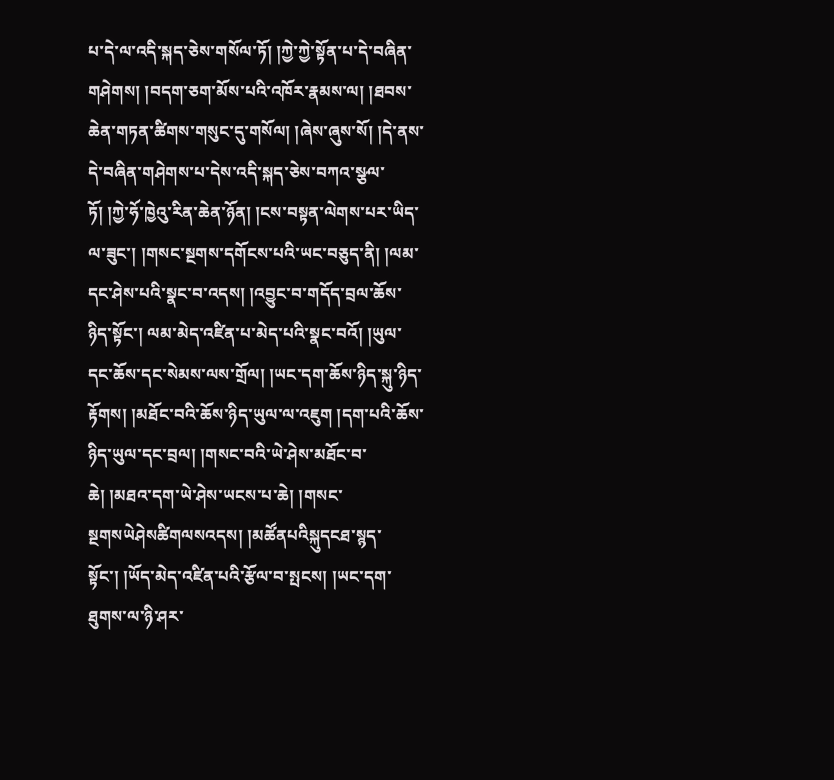པ་དེ་ལ་འདི་སྐད་ཅེས་གསོལ་ཏོ། །ཀྱེ་ཀྱེ་སྟོན་པ་དེ་བཞིན་གཤེགས། །བདག་ཅག་མོས་པའི་འཁོར་རྣམས་ལ། །ཐབས་ཆེན་གཏན་ཚིགས་གསུང་དུ་གསོལ། །ཞེས་ཞུས་སོ། །དེ་ནས་དེ་བཞིན་གཤེགས་པ་དེས་འདི་སྐད་ཅེས་བཀའ་སྩལ་ཏོ། །ཀྱེ་ཧོ་ཁྱེའུ་རིན་ཆེན་ཉོན། །ངས་བསྟན་ལེགས་པར་ཡིད་ལ་ཟུང་། །གསང་སྔགས་དགོངས་པའི་ཡང་བཅུད་ནི། །ལམ་དང་ཤེས་པའི་སྣང་བ་འདས། །འབྱུང་བ་གདོད་བྲལ་ཆོས་ཉིད་སྟོང་། ལམ་མེད་འཛིན་པ་མེད་པའི་སྣང་བའོ། །ཡུལ་དང་ཆོས་དང་སེམས་ལས་གྲོལ། །ཡང་དག་ཆོས་ཉིད་སྐུ་ཉིད་རྟོགས། །མཐོང་བའི་ཆོས་ཉིད་ཡུལ་ལ་འཇུག །དག་པའི་ཆོས་ཉིད་ཡུལ་དང་བྲལ། །གསང་བའི་ཡེ་ཤེས་མཐོང་བ་ཆེ། །མཐའ་དག་ཡེ་ཤེས་ཡངས་པ་ཆེ། །གསང་སྔགསཡེཤེསཚིགལསའདས། །མཚོནཔའིསྐུདངཐ་སྙད་སྟོང་། །ཡོད་མེད་འཛིན་པའི་རྩོལ་བ་སྤངས། །ཡང་དག་ཐུགས་ལ་ཉི་ཤར་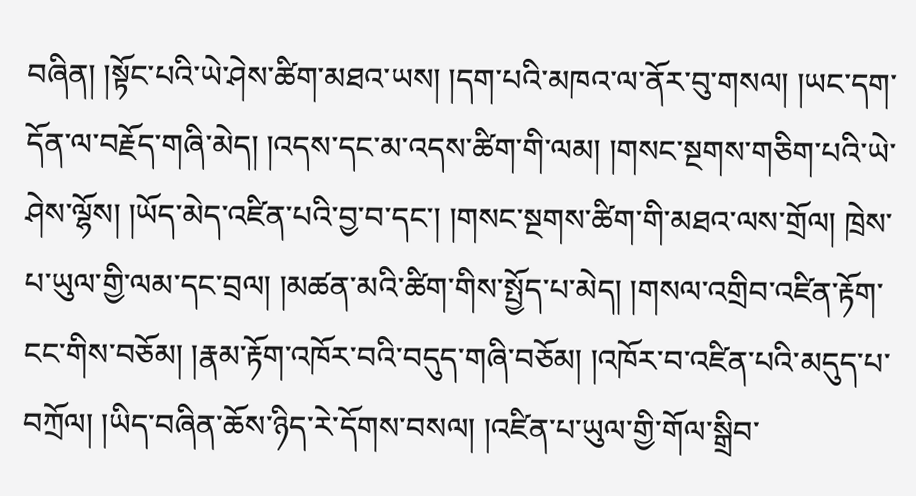བཞིན། །སྟོང་པའི་ཡེ་ཤེས་ཚིག་མཐའ་ཡས། །དག་པའི་མཁའ་ལ་ནོར་བུ་གསལ། །ཡང་དག་དོན་ལ་བརྗོད་གཞི་མེད། །འདས་དང་མ་འདས་ཚིག་གི་ལམ། །གསང་སྔགས་གཅིག་པའི་ཡེ་ཤེས་ལྷོས། །ཡོད་མེད་འཛིན་པའི་བྱ་བ་དང་། །གསང་སྔགས་ཚིག་གི་མཐའ་ལས་གྲོལ། ཁྲེས་པ་ཡུལ་གྱི་ལམ་དང་བྲལ། །མཚན་མའི་ཚིག་གིས་སྤྱོད་པ་མེད། །གསལ་འགྲིབ་འཛིན་རྟོག་ངང་གིས་བཅོམ། །རྣམ་རྟོག་འཁོར་བའི་བདུད་གཞི་བཅོམ། །འཁོར་བ་འཛིན་པའི་མདུད་པ་བཀྲོལ། །ཡིད་བཞིན་ཆོས་ཉིད་རེ་དོགས་བསལ། །འཛིན་པ་ཡུལ་གྱི་གོལ་སྒྲིབ་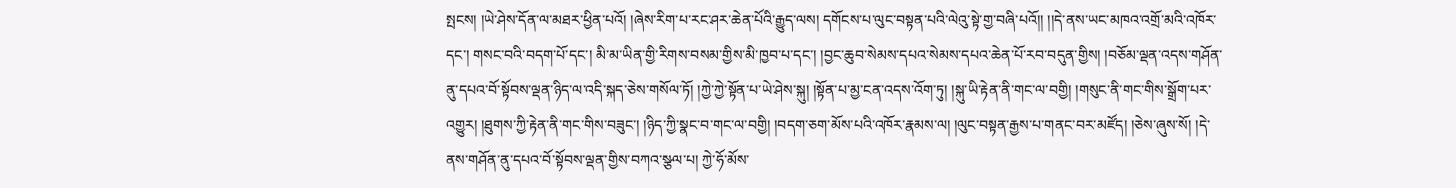སྤངས། །ཡེ་ཤེས་དོན་ལ་མཐར་ཕྱིན་པའོ། །ཞེས་རིག་པ་རང་ཤར་ཆེན་པོའི་རྒྱུད་ལས། དགོངས་པ་ལུང་བསྟན་པའི་ལེའུ་སྟེ་གྱ་བཞི་པའོ།། །།དེ་ནས་ཡང་མཁའ་འགྲོ་མའི་འཁོར་དང་། གསང་བའི་བདག་པོ་དང་། མི་མ་ཡིན་གྱི་རིགས་བསམ་གྱིས་མི་ཁྱབ་པ་དང་། །བྱང་ཆུབ་སེམས་དཔའ་སེམས་དཔའ་ཆེན་པོ་རབ་བདུན་གྱིས། །བཅོམ་ལྡན་འདས་གཤོན་ནུ་དཔའ་བོ་སྟོབས་ལྡན་ཉིད་ལ་འདི་སྐད་ཅེས་གསོལ་ཏོ། །ཀྱེ་ཀྱེ་སྟོན་པ་ཡེ་ཤེས་སྐུ། །སྟོན་པ་མྱ་ངན་འདས་འོག་ཏུ། །སྐུ་ཡི་རྟེན་ནི་གང་ལ་བགྱི། །གསུང་ནི་གང་གིས་སྒྲོག་པར་འགྱུར། །ཐུགས་ཀྱི་རྟེན་ནི་གང་གིས་བཟུང་། །ཉིད་ཀྱི་སྣང་བ་གང་ལ་བགྱི། །བདག་ཅག་མོས་པའི་འཁོར་རྣམས་ལ། །ལུང་བསྟན་རྒྱས་པ་གནང་བར་མཛོད། །ཅེས་ཞུས་སོ། །དེ་ནས་གཤོན་ནུ་དཔའ་བོ་སྟོབས་ལྡན་གྱིས་བཀའ་སྩལ་པ། ཀྱེ་ཧོ་མོས་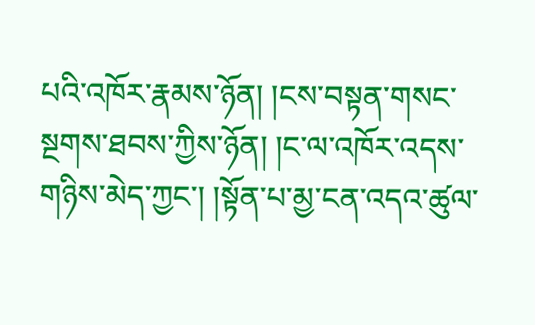པའི་འཁོར་རྣམས་ཉོན། །ངས་བསྟན་གསང་སྔགས་ཐབས་ཀྱིས་ཉོན། །ང་ལ་འཁོར་འདས་གཉིས་མེད་ཀྱང་། །སྟོན་པ་མྱ་ངན་འདའ་ཚུལ་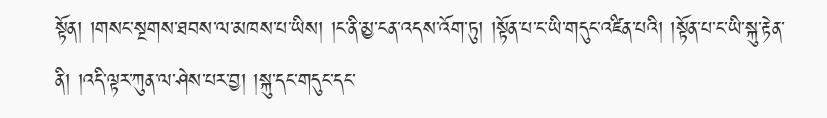སྟོན། །གསང་སྔགས་ཐབས་ལ་མཁས་པ་ཡིས། །ང་ནི་མྱ་ངན་འདས་འོག་ཏུ། །སྟོན་པ་ང་ཡི་གདུང་འཛིན་པའི། །སྟོན་པ་ང་ཡི་སྐུ་རྟེན་ནི། །འདི་ལྟར་ཀུན་ལ་ཤེས་པར་བྱ། །སྐུ་དང་གདུང་དང་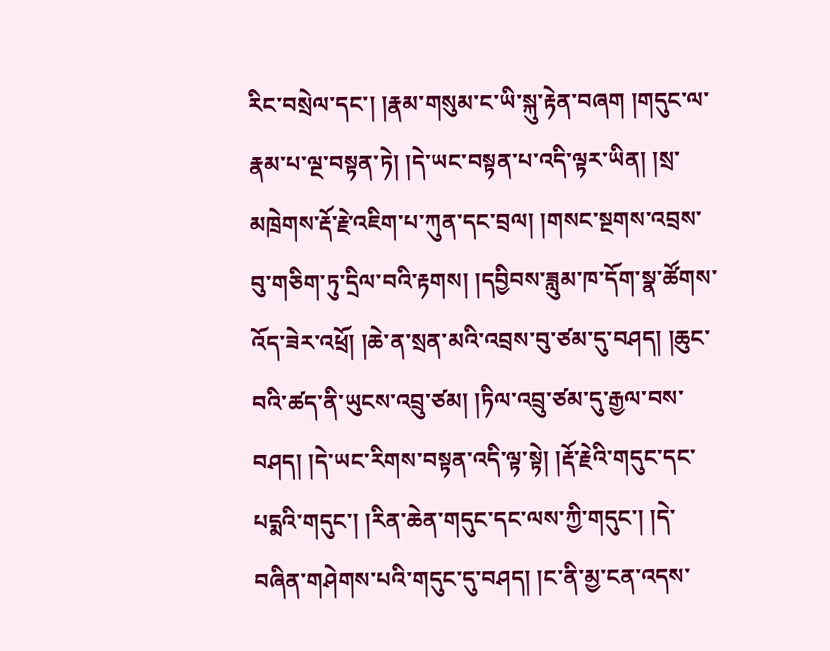རིང་བསྲེལ་དང་། །རྣམ་གསུམ་ང་ཡི་སྐུ་རྟེན་བཞག །གདུང་ལ་རྣམ་པ་ལྔ་བསྟན་ཏེ། །དེ་ཡང་བསྟན་པ་འདི་ལྟར་ཡིན། །སྲ་མཁྲེགས་རྡོ་རྗེ་འཇིག་པ་ཀུན་དང་བྲལ། །གསང་སྔགས་འབྲས་བུ་གཅིག་ཏུ་དྲིལ་བའི་རྟགས། །དབྱིབས་ཟླུམ་ཁ་དོག་སྣ་ཚོགས་འོད་ཟེར་འཕྲོ། །ཆེ་ན་སྲན་མའི་འབྲས་བུ་ཙམ་དུ་བཤད། །ཆུང་བའི་ཚད་ནི་ཡུངས་འབྲུ་ཙམ། །ཏིལ་འབྲུ་ཙམ་དུ་རྒྱལ་བས་བཤད། །དེ་ཡང་རིགས་བསྟན་འདི་ལྟ་སྟེ། །རྡོ་རྗེའི་གདུང་དང་པདྨའི་གདུང་། །རིན་ཆེན་གདུང་དང་ལས་ཀྱི་གདུང་། །དེ་བཞིན་གཤེགས་པའི་གདུང་དུ་བཤད། །ང་ནི་མྱ་ངན་འདས་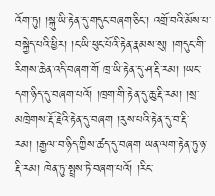འོག་ཏུ། །སྐུ་ཡི་རྟེན་དུ་གདུང་བཞག་ཅིང་། འགྲོ་བའི་མོས་པ་བསྐྱེད་པའི་ཕྱིར། །ང་ཡི་ཕུང་པོའི་རྟེན་རྣམས་སུ། །གདུང་གི་རིགས་ཆེན་འདི་བཞག་གོ ཁྲ་ཡི་རྟེན་དུ་ཤ་རྡི་རམ། །ཡང་དག་ཉིད་དུ་བཞག་པའོ། །ཁྲག་གི་རྟེན་དུ་ཆུ་རྡི་རམ། །སྲ་མཁྲེགས་རྡོ་རྗེའི་རྟེན་དུ་བཞག །རུས་པའི་རྟེན་དུ་བ་རྡི་རམ། །རྒྱལ་བ་ཉིད་ཀྱིས་ཚད་དུ་བཞག ཡན་ལག་རྟེན་ཏུ་ཉ་རྡི་རམ། ཁེན་ཏུ་སྤྲས་ཏེ་བཞག་པའོ། །རིང་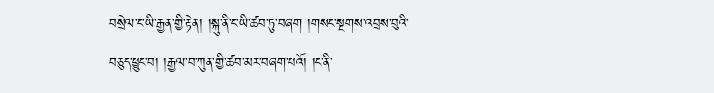བསྲེལ་ང་ཡི་རྒྱན་གྱི་རྟེན། །སྐུ་ནི་ང་ཡི་ཚབ་ཏུ་བཞག །གསང་སྔགས་འབྲས་བུའི་བཅུད་ཕྱུང་བ། །རྒྱལ་བ་ཀུན་གྱི་ཚབ་མར་བཞག་པའོ། །ང་ནི་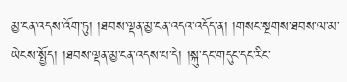མྱ་ངན་འདས་འོག་ཏུ། །ཐབས་ལྡན་མྱ་ངན་འདའ་འདོད་ན། །གསང་སྔགས་ཐབས་ལ་མ་ཡེངས་སྤྱོད། །ཐབས་ལྡན་མྱ་ངན་འདས་པ་དེ། །སྐུ་དང་གདུང་དང་རིང་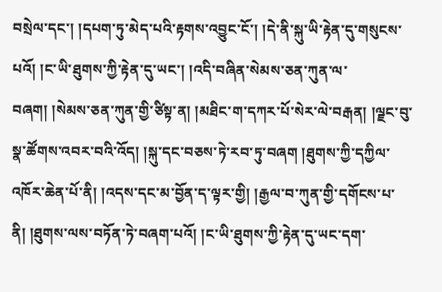བསྲེལ་དང་། །དཔག་ཏུ་མེད་པའི་རྟགས་འབྱུང་ངོ་། །དེ་ནི་སྐུ་ཡི་རྟེན་དུ་གསུངས་པའོ། །ང་ཡི་ཐུགས་ཀྱི་རྟེན་དུ་ཡང་། །འདི་བཞིན་སེམས་ཅན་ཀུན་ལ་བཞག། །སེམས་ཅན་ཀུན་གྱི་ཙིསྟ་ན། །མཐིང་ག་དཀར་པོ་སེར་ལེ་བརྒན། །ལྗང་བུ་སྣ་ཚོགས་འབར་བའི་འོད། །སྐུ་དང་བཅས་ཏེ་རབ་ཏུ་བཞག །ཐུགས་ཀྱི་དཀྱིལ་འཁོར་ཆེན་པོ་ནི། །འདས་དང་མ་བྱོན་ད་ལྟར་གྱི། །རྒྱལ་བ་ཀུན་གྱི་དགོངས་པ་ནི། །ཐུགས་ལས་བཏོན་ཏེ་བཞག་པའོ། །ང་ཡི་ཐུགས་ཀྱི་རྟེན་དུ་ཡང་དག་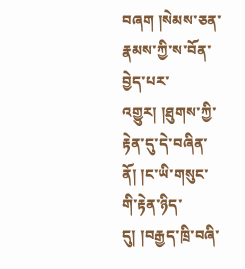བཞག །སེམས་ཅན་རྣམས་ཀྱི་ས་བོན་བྱེད་པར་འགྱུར། །ཐུགས་ཀྱི་རྟེན་དུ་དེ་བཞིན་ནོ། །ང་ཡི་གསུང་གི་རྟེན་ཉིད་དུ། །བརྒྱད་ཁྲི་བཞི་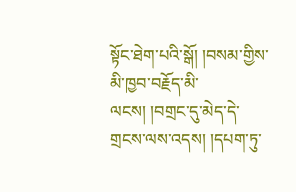སྟོང་ཐེག་པའི་སྒོ། །བསམ་གྱིས་མི་ཁྱབ་བརྗོད་མི་ལངས། །བགྲང་དུ་མེད་དེ་གྲངས་ལས་འདས། །དཔག་ཏུ་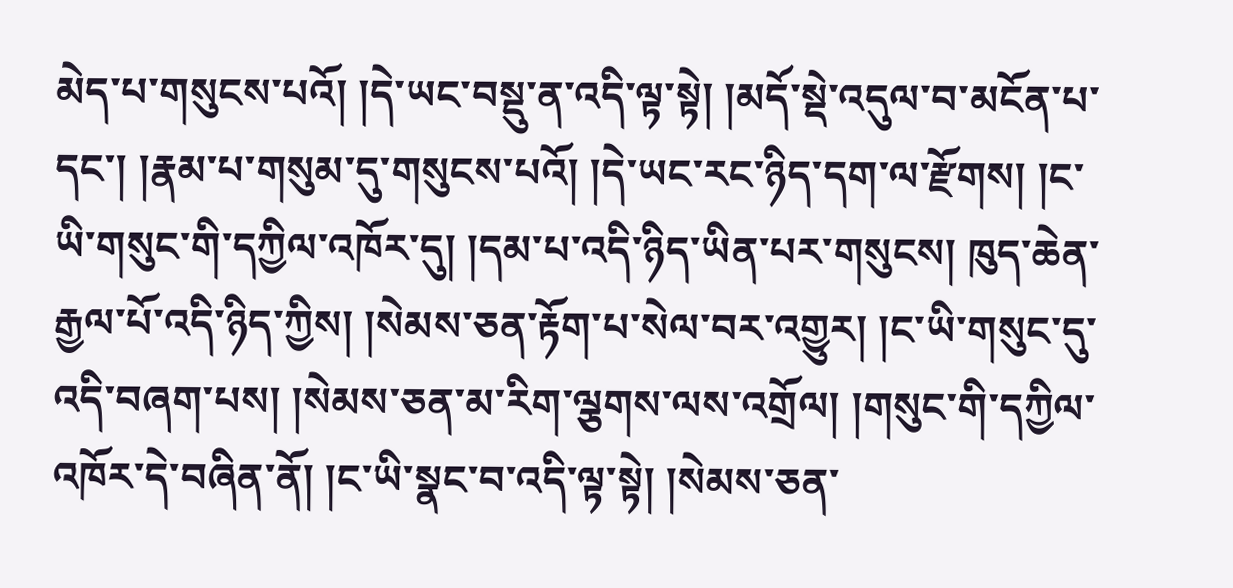མེད་པ་གསུངས་པའོ། །དེ་ཡང་བསྡུ་ན་འདི་ལྟ་སྟེ། །མདོ་སྡེ་འདུལ་བ་མངོན་པ་དང་། །རྣམ་པ་གསུམ་དུ་གསུངས་པའོ། །དེ་ཡང་རང་ཉིད་དག་ལ་རྫོགས། །ང་ཡི་གསུང་གི་དཀྱིལ་འཁོར་དུ། །དམ་པ་འདི་ཉིད་ཡིན་པར་གསུངས། ཁུད་ཆེན་རྒྱལ་པོ་འདི་ཉིད་ཀྱིས། །སེམས་ཅན་རྟོག་པ་སེལ་བར་འགྱུར། །ང་ཡི་གསུང་དུ་འདི་བཞག་པས། །སེམས་ཅན་མ་རིག་ལྕགས་ལས་འགྲོལ། །གསུང་གི་དཀྱིལ་འཁོར་དེ་བཞིན་ནོ། །ང་ཡི་སྣང་བ་འདི་ལྟ་སྟེ། །སེམས་ཅན་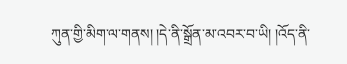ཀུན་གྱི་མིག་ལ་གནས། །དེ་ནི་སྒྲོན་མ་འབར་བ་ཡི། །འོད་ནི་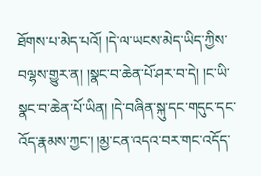ཐོགས་པ་མེད་པའོ། །དེ་ལ་ཡངས་མེད་ཡིད་ཀྱིས་བལྷས་གྱུར་ན། །སྣང་བ་ཆེན་པོ་ཤར་བ་དེ། །ང་ཡི་སྣང་བ་ཆེན་པོ་ཡིན། །དེ་བཞིན་སྐུ་དང་གདུང་དང་འོད་རྣམས་ཀྱང་། །མྱ་ངན་འདའ་བར་གང་འདོད་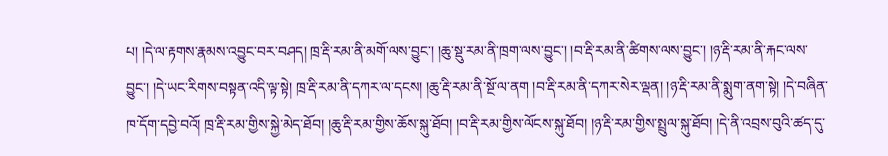པ། །དེ་ལ་རྟགས་རྣམས་འབྱུང་བར་བཤད། ཁྲ་རྡི་རམ་ནི་མགོ་ལས་བྱུང་། །ཆུ་སྡུ་རམ་ནི་ཁྲག་ལས་བྱུང་། །བ་རྡི་རམ་ནི་ཚིགས་ལས་བྱུང་། །ཉ་རྡི་རམ་ནི་རྐང་ལས་བྱུང་། །དེ་ཡང་རིགས་བསྟན་འདི་ལྟ་སྟེ། ཁྲ་རྡི་རམ་ནི་དཀར་ལ་དངས། །ཆུ་རྡི་རམ་ནི་སྔོ་ལ་ནག །བ་རྡི་རམ་ནི་དཀར་སེར་ལྡན། །ཉ་རྡི་རམ་ནི་སྨུག་ནག་སྟེ། །དེ་བཞིན་ཁ་དོག་དབྱེ་བའོ། ཁྲ་རྡི་རམ་གྱིས་སྐྱེ་མེད་ཐོབ། །ཆུ་རྡི་རམ་གྱིས་ཆོས་སྐུ་ཐོབ། །བ་རྡི་རམ་གྱིས་ལོངས་སྐུ་ཐོབ། །ཉ་རྡི་རམ་གྱིས་སྤྲུལ་སྐུ་ཐོབ། །དེ་ནི་འབྲས་བུའི་ཚད་དུ་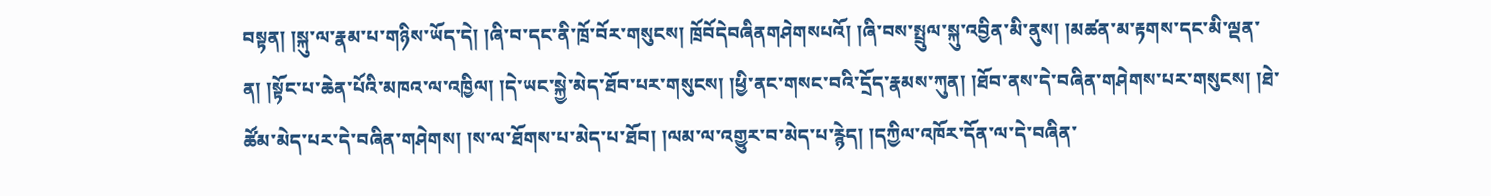བསྟན། །སྐུ་ལ་རྣམ་པ་གཉིས་ཡོད་དེ། །ཞི་བ་དང་ནི་ཁྲོ་བོར་གསུངས། ཁྲོབོདེབཞིནགཤེགསཔའོ། །ཞི་བས་སྤྲུལ་སྐུ་འབྱིན་མི་ནུས། །མཚན་མ་རྟགས་དང་མི་ལྡན་ན། །སྟོང་པ་ཆེན་པོའི་མཁའ་ལ་འཁྱིལ། །དེ་ཡང་སྐྱེ་མེད་ཐོབ་པར་གསུངས། །ཕྱི་ནང་གསང་བའི་དྲོད་རྣམས་ཀུན། །ཐོབ་ནས་དེ་བཞིན་གཤེགས་པར་གསུངས། །ཐེ་ཚོམ་མེད་པར་དེ་བཞིན་གཤེགས། །ས་ལ་ཐོགས་པ་མེད་པ་ཐོབ། །ལམ་ལ་འགྱུར་བ་མེད་པ་རྙེད། །དཀྱིལ་འཁོར་དོན་ལ་དེ་བཞིན་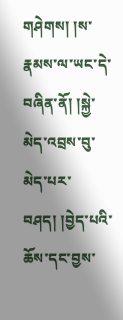གཤེགས། །ས་རྣམས་ལ་ཡང་དེ་བཞིན་ནོ། །སྐྱེ་མེད་འབྲས་བུ་མེད་པར་བཤད། །བྱེད་པའི་ཆོས་དང་བྱས་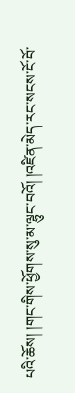པའི་ཆོས། །གང་གིས་ཕྱོགས་སུ་མ་ལྷུང་བའོ། །འཛིན་མེད་རང་སངས་ངོ་བོ་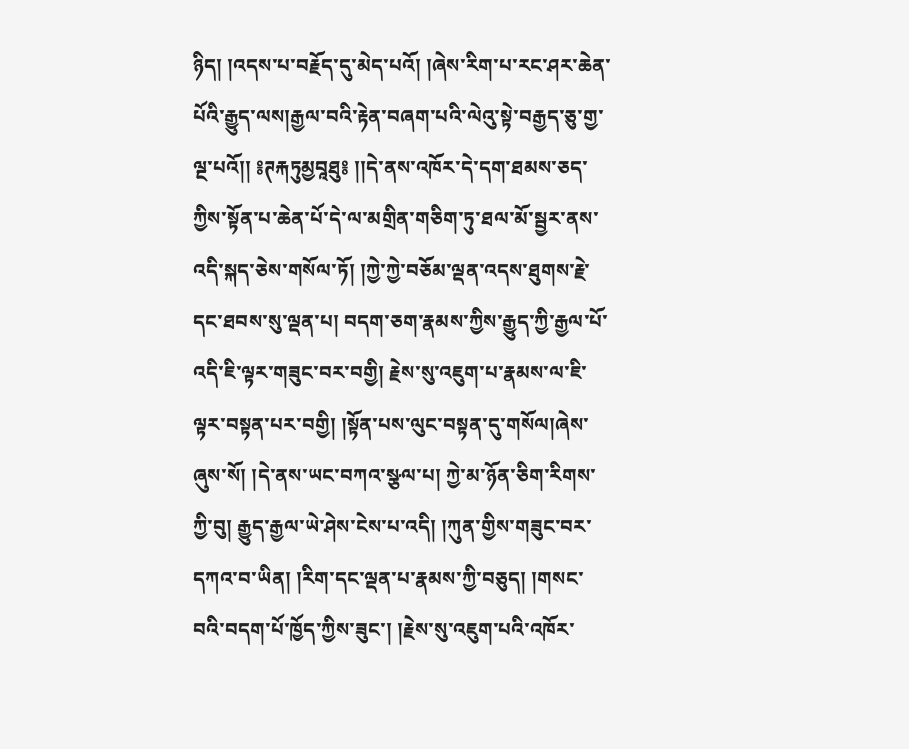ཉིད། །འདས་པ་བརྗོད་དུ་མེད་པའོ། །ཞེས་རིག་པ་རང་ཤར་ཆེན་པོའི་རྒྱུད་ལས།རྒྱལ་བའི་རྟེན་བཞག་པའི་ལེའུ་སྟེ་བརྒྱད་ཅུ་གྱ་ལྔ་པའོ།། ༔ཊརྐཏུམྱབཱཐུ༔ །།དེ་ནས་འཁོར་དེ་དག་ཐམས་ཅད་ཀྱིས་སྟོན་པ་ཆེན་པོ་དེ་ལ་མགྲིན་གཅིག་ཏུ་ཐལ་མོ་སྦྱར་ནས་འདི་སྐད་ཅེས་གསོལ་ཏོ། །ཀྱེ་ཀྱེ་བཅོམ་ལྡན་འདས་ཐུགས་རྗེ་དང་ཐབས་སུ་ལྡན་པ། བདག་ཅག་རྣམས་ཀྱིས་རྒྱུད་ཀྱི་རྒྱལ་པོ་འདི་ཇི་ལྟར་གཟུང་བར་བགྱི། རྗེས་སུ་འཇུག་པ་རྣམས་ལ་ཇི་ལྟར་བསྟན་པར་བགྱི། །སྟོན་པས་ལུང་བསྟན་དུ་གསོལ།ཞེས་ཞུས་སོ། །དེ་ནས་ཡང་བཀའ་སྩལ་པ། ཀྱེ་མ་ཉོན་ཅིག་རིགས་ཀྱི་བུ། རྒྱུད་རྒྱལ་ཡེ་ཤེས་ངེས་པ་འདི། །ཀུན་གྱིས་གཟུང་བར་དཀའ་བ་ཡིན། །རིག་དང་ལྡན་པ་རྣམས་ཀྱི་བཅུད། །གསང་བའི་བདག་པོ་ཁྱོད་ཀྱིས་ཟུང་། །རྗེས་སུ་འཇུག་པའི་འཁོར་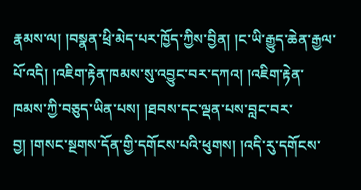རྣམས་ལ། །བསྣན་ཕྲི་མེད་པར་ཁྱོད་ཀྱིས་བྱིན། །ང་ཡི་རྒྱུད་ཆེན་རྒྱལ་པོ་འདི། །འཇིག་རྟེན་ཁམས་སུ་འབྱུང་བར་དཀའ། །འཇིག་རྟེན་ཁམས་ཀྱི་བཅུད་ཡིན་པས། །ཐབས་དང་ལྡན་པས་བླང་བར་བྱ། །གསང་སྔགས་དོན་གྱི་དགོངས་པའི་ཕུགས། །འདི་རུ་དགོངས་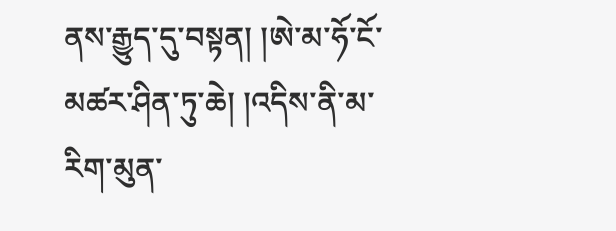ནས་རྒྱུད་དུ་བསྟན། །ཨེ་མ་ཧོ་ངོ་མཚར་ཤིན་ཏུ་ཆེ། །འདིས་ནི་མ་རིག་མུན་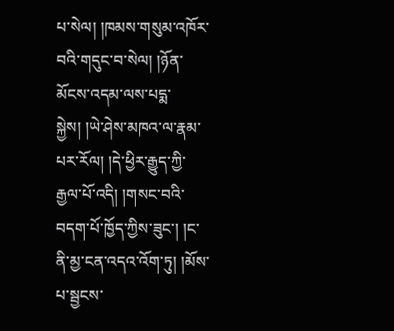པ་སེལ། །ཁམས་གསུམ་འཁོར་བའི་གདུང་བ་སེལ། །ཉོན་མོངས་འདམ་ལས་པདྨ་སྐྱེས། །ཡེ་ཤེས་མཁའ་ལ་རྣམ་པར་རོལ། །དེ་ཕྱིར་རྒྱུད་ཀྱི་རྒྱལ་པོ་འདི། །གསང་བའི་བདག་པོ་ཁྱོད་ཀྱིས་ཟུང་། །ང་ནི་མྱ་ངན་འདའ་འོག་ཏུ། །མོས་པ་སྦྱངས་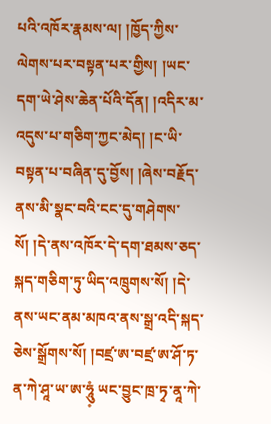པའི་འཁོར་རྣམས་ལ། །ཁྱོད་ཀྱིས་ལེགས་པར་བསྟན་པར་གྱིས། །ཡང་དག་ཡེ་ཤེས་ཆེན་པོའི་དོན། །འདིར་མ་འདུས་པ་གཅིག་ཀྱང་མེད། །ང་ཡི་བསྟན་པ་བཞིན་དུ་བྱོས། །ཞེས་བརྗོད་ནས་མི་སྣང་བའི་ངང་དུ་གཤེགས་སོ། །དེ་ནས་འཁོར་དེ་དག་ཐམས་ཅད་སྐད་གཅིག་ཏུ་ཡིད་འཁྲུགས་སོ། །དེ་ནས་ཡང་ནམ་མཁའ་ནས་སྒྲ་འདི་སྐད་ཅེས་སྒྲོགས་སོ། །བཛྲ་ཨ་བཛྲ་ཨ་ཤོ་ཏ་ན་ཀེ་ཤཱ་ཡ་ཨ་ཧཱུཾ༷ ཡང་བྱུང་ཁྲ་ཏྭ་ནཱ་ཀེ་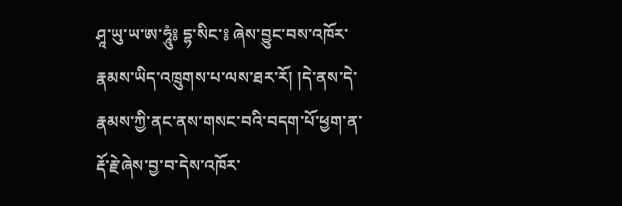ཤཱ་ཡུ་ཡ་ཨ་ཧཱུཾ༔ དྷ་སིང་༔ ཞེས་བྱུང་བས་འཁོར་རྣམས་ཡིད་འཁྲུགས་པ་ལས་ཐར་རོ། །དེ་ནས་དེ་རྣམས་ཀྱི་ནང་ནས་གསང་བའི་བདག་པོ་ཕྱག་ན་རྡོ་རྗེ་ཞེས་བྱ་བ་དེས་འཁོར་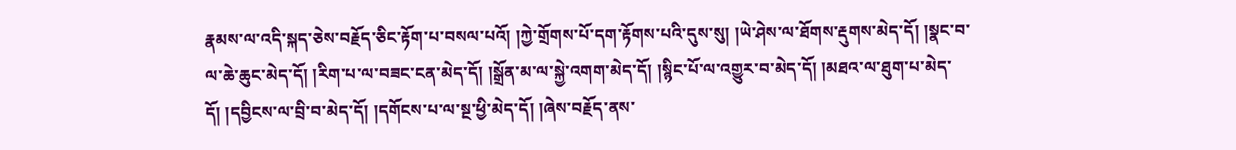རྣམས་ལ་འདི་སྐད་ཅེས་བརྗོད་ཅིང་རྟོག་པ་བསལ་པའོ། །ཀྱེ་གྲོགས་པོ་དག་རྟོགས་པའི་དུས་སུ། །ཡེ་ཤེས་ལ་ཐོགས་རྡུགས་མེད་དོ། །སྣང་བ་ལ་ཆེ་ཆུང་མེད་དོ། །རིག་པ་ལ་བཟང་ངན་མེད་དོ། །སྒྲོན་མ་ལ་སྐྱེ་འགག་མེད་དོ། །སྙིང་པོ་ལ་འགྱུར་བ་མེད་དོ། །མཐའ་ལ་ཐུག་པ་མེད་དོ། །དབྱིངས་ལ་བྲི་བ་མེད་དོ། །དགོངས་པ་ལ་སྔ་ཕྱི་མེད་དོ། །ཞེས་བརྗོད་ནས་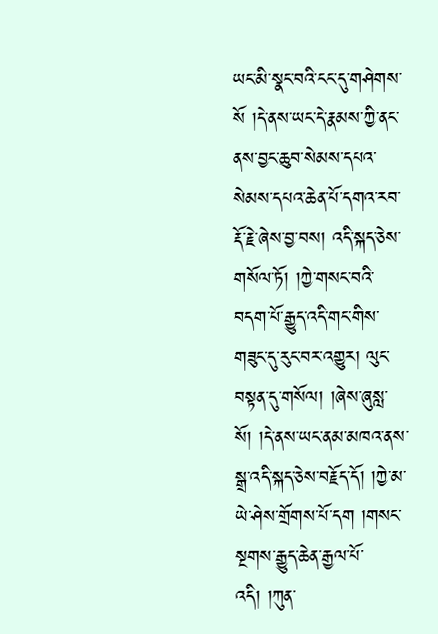ཡང་མི་སྣང་བའི་ངང་དུ་གཤེགས་སོ །དེ་ནས་ཡང་དེ་རྣམས་ཀྱི་ནང་ནས་བྱང་ཆུབ་སེམས་དཔའ་སེམས་དཔའ་ཆེན་པོ་དགའ་རབ་རྡོ་རྗེ་ཞེས་བྱ་བས། འདི་སྐད་ཅེས་གསོལ་ཏོ། །ཀྱེ་གསང་བའི་བདག་པོ་རྒྱུད་འདི་གང་གིས་གཟུང་དུ་རུང་བར་འགྱུར། ལུང་བསྟན་དུ་གསོལ། །ཞེས་ཞུསླ་སོ། །དེ་ནས་ཡང་ནམ་མཁའ་ནས་སྒྲ་འདི་སྐད་ཅེས་བརྗོད་དོ། །ཀྱེ་མ་ཡེ་ཤེས་གྲོགས་པོ་དག །གསང་སྔགས་རྒྱུད་ཆེན་རྒྱལ་པོ་འདི། །ཀུན་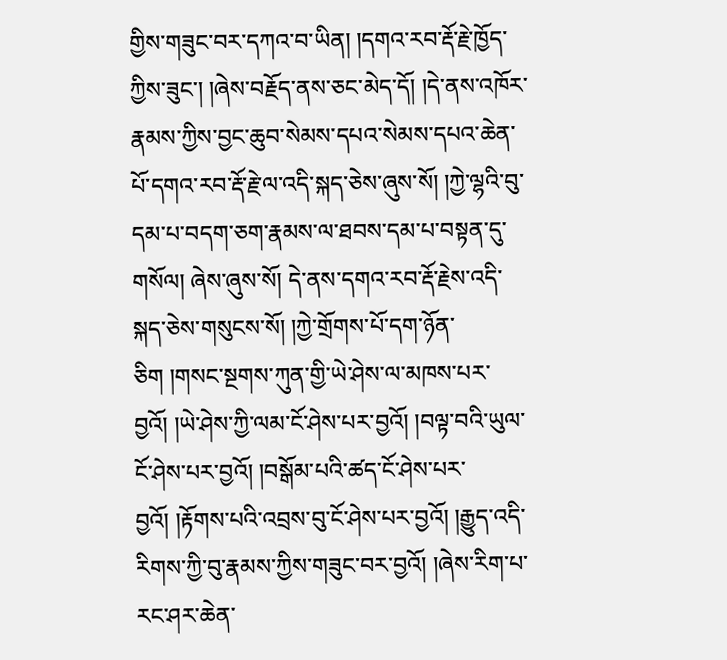གྱིས་གཟུང་བར་དཀའ་བ་ཡིན། །དགའ་རབ་རྡོ་རྗེ་ཁྱོད་ཀྱིས་ཟུང་། །ཞེས་བརྗོད་ནས་ཅང་མེད་དོ། །དེ་ནས་འཁོར་རྣམས་ཀྱིས་བྱང་ཆུབ་སེམས་དཔའ་སེམས་དཔའ་ཆེན་པོ་དགའ་རབ་རྡོ་རྗེ་ལ་འདི་སྐད་ཅེས་ཞུས་སོ། །ཀྱེ་ལྷའི་བུ་དམ་པ་བདག་ཅག་རྣམས་ལ་ཐབས་དམ་པ་བསྟན་དུ་གསོལ། ཞེས་ཞུས་སོ། དེ་ནས་དགའ་རབ་རྡོ་རྗེས་འདི་སྐད་ཅེས་གསུངས་སོ། །ཀྱེ་གྲོགས་པོ་དག་ཉོན་ཅིག །གསང་སྔགས་ཀུན་གྱི་ཡེ་ཤེས་ལ་མཁས་པར་བྱའོ། །ཡེ་ཤེས་ཀྱི་ལམ་ངོ་ཤེས་པར་བྱའོ། །བལྟ་བའི་ཡུལ་ངོ་ཤེས་པར་བྱའོ། །བསྒོམ་པའི་ཚད་ངོ་ཤེས་པར་བྱའོ། །རྟོགས་པའི་འབྲས་བུ་ངོ་ཤེས་པར་བྱའོ། །རྒྱུད་འདི་རིགས་ཀྱི་བུ་རྣམས་ཀྱིས་གཟུང་བར་བྱའོ། །ཞེས་རིག་པ་རང་ཤར་ཆེན་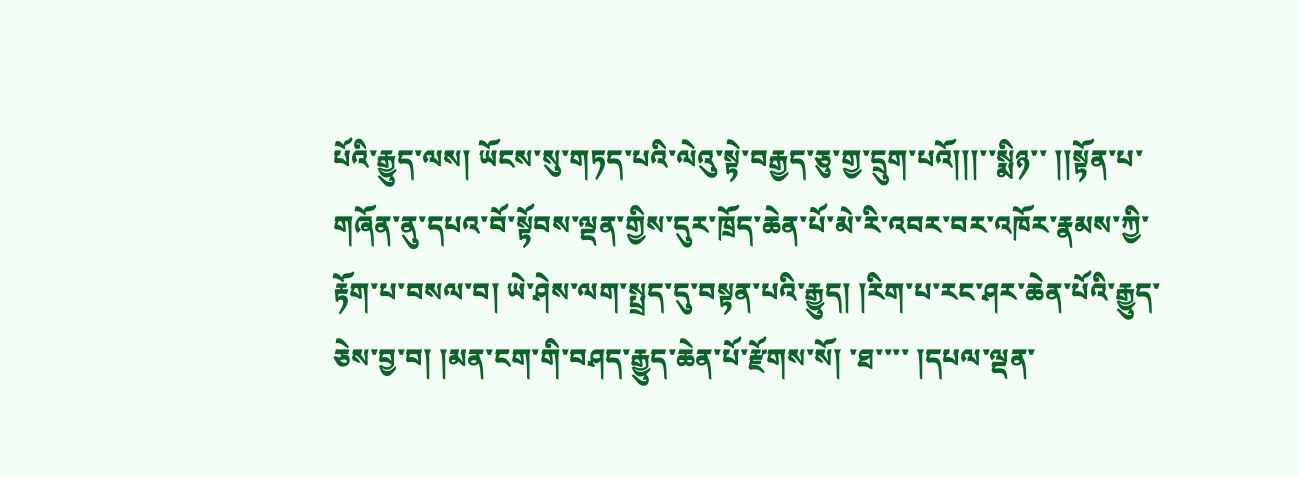པོའི་རྒྱུད་ལས། ཡོངས་སུ་གཏད་པའི་ལེའུ་སྟེ་བརྒྱད་ཅུ་གྱ་དྲུག་པའོ།།།་་སྨིཉ་་ །།སྟོན་པ་གཞོན་ནུ་དཔའ་བོ་སྟོབས་ལྡན་གྱིས་དུར་ཁྲོད་ཆེན་པོ་མེ་རི་འབར་བར་འཁོར་རྣམས་ཀྱི་རྟོག་པ་བསལ་བ། ཡེ་ཤེས་ལག་སྤྲད་དུ་བསྟན་པའི་རྒྱུད། །རིག་པ་རང་ཤར་ཆེན་པོའི་རྒྱུད་ཅེས་བྱ་བ། །མན་ངག་གི་བཤད་རྒྱུད་ཆེན་པོ་རྫོགས་སོ། ་ཐ་་་་ །དཔལ་ལྡན་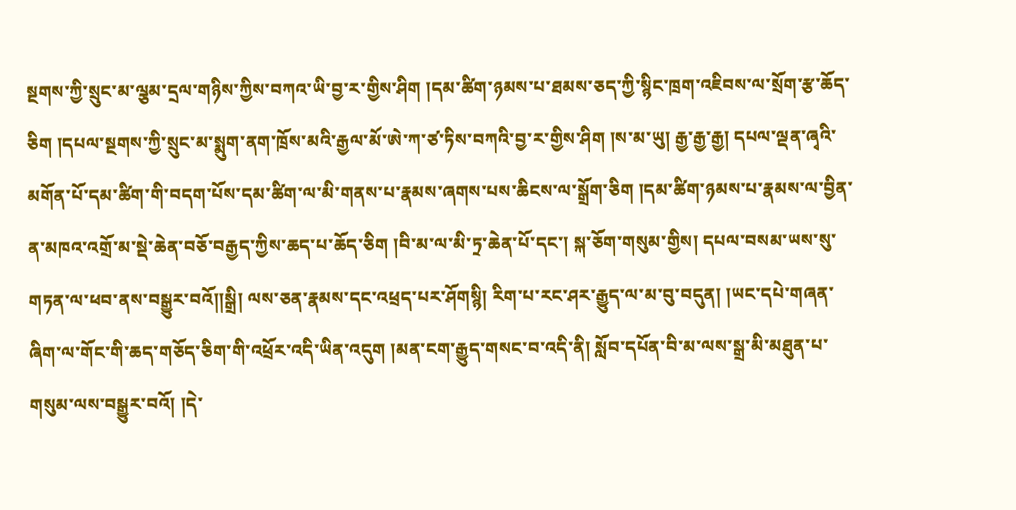སྔགས་ཀྱི་སྲུང་མ་ལྕམ་དྲལ་གཉིས་ཀྱིས་བཀའ་ཡི་བྱ་ར་གྱིས་ཤིག །དམ་ཚིག་ཉམས་པ་ཐམས་ཅད་ཀྱི་སྙིང་ཁྲག་འཇིབས་ལ་སྲོག་རྩ་ཆོད་ཅིག །དཔལ་སྔགས་ཀྱི་སྲུང་མ་སྨུག་ནག་ཁྲོས་མའི་རྒྱལ་མོ་ཨེ་ཀ་ཙ་ཏིས་བཀའི་བྱ་ར་གྱིས་ཤིག །ས་མ་ཡུ། རྒྱ་རྒྱ་རྒྱ། དཔལ་ལྡན་ཞྭའི་མགོན་པོ་དམ་ཚིག་གི་བདག་པོས་དམ་ཚིག་ལ་མི་གནས་པ་རྣམས་ཞགས་པས་ཆིངས་ལ་སྒྲོག་ཅིག །དམ་ཚིག་ཉམས་པ་རྣམས་ལ་བྱིན་ན་མཁའ་འགྲོ་མ་སྡེ་ཆེན་བཅོ་བརྒྱད་ཀྱིས་ཆད་པ་ཆོད་ཅིག །བི་མ་ལ་མི་ཏྲ་ཆེན་པོ་དང་། སྐ་ཅོག་གསུམ་གྱིས། དཔལ་བསམ་ཡས་སུ་གཏན་ལ་ཕབ་ནས་བསྒྱུར་བའོ།།སྒྲི། ལས་ཅན་རྣམས་དང་འཕྲད་པར་ཤོགསྙི། རིག་པ་རང་ཤར་རྒྱུད་ལ་མ་བུ་བདུན། །ཡང་དཔེ་གཞན་ཞིག་ལ་གོང་གི་ཆད་གཅོད་ཅིག་གི་འཕྲོར་འདི་ཡིན་འདུག །མན་ངག་རྒྱུད་གསང་བ་འདི་ནི། སློབ་དཔོན་བི་མ་ལས་སྒྲ་མི་མཐུན་པ་གསུམ་ལས་བསྒྱུར་བའོ། །དེ་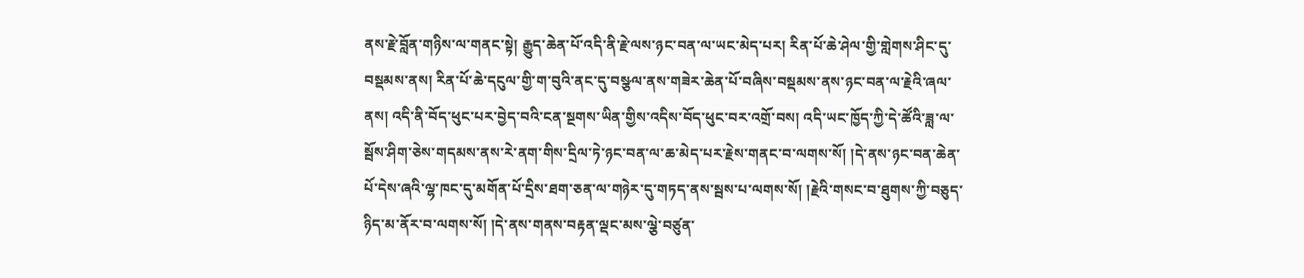ནས་རྗེ་བློན་གཉིས་ལ་གནང་སྟེ། རྒྱུད་ཆེན་པོ་འདི་ནི་རྗེ་ལས་ཉང་བན་ལ་ཡང་མེད་པར། རིན་པོ་ཆེ་ཤེལ་གྱི་གླེགས་ཤིང་དུ་བསྡམས་ནས། རིན་པོ་ཆེ་དངུལ་གྱི་ག་བུའི་ནང་དུ་བསྩལ་ནས་གཟེར་ཆེན་པོ་བཞིས་བསྡམས་ནས་ཉང་བན་ལ་རྗེའི་ཞལ་ནས། འདི་ནི་བོད་ཕུང་པར་བྱེད་བའི་ངན་སྔགས་ཡིན་གྱིས་འདིས་བོད་ཕུང་བར་འགྲོ་བས། འདི་ཡང་ཁྱོད་ཀྱི་དེ་ཚོའི་ཟླ་ལ་སྦོས་ཤིག་ཅེས་གདམས་ནས་རེ་ནག་གིས་དྲིལ་ཏེ་ཉང་བན་ལ་ཆ་མེད་པར་རྗེས་གནང་བ་ལགས་སོ། །དེ་ནས་ཉང་བན་ཆེན་པོ་དེས་ཞའི་ལྷ་ཁང་དུ་མགོན་པོ་དྲིས་ཐག་ཅན་ལ་གཉེར་དུ་གཏད་ནས་སྦས་པ་ལགས་སོ། །རྗེའི་གསང་བ་ཐུགས་ཀྱི་བཅུད་ཉིད་མ་ནོར་བ་ལགས་སོ། །དེ་ནས་གནས་བརྟན་ལྡང་མས་ལྕེ་བཙུན་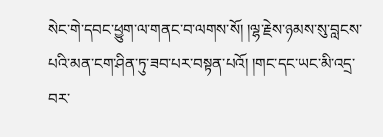སེང་གེ་དབང་ཕྱུག་ལ་གནང་བ་ལགས་སོ། །ལྷ་རྗེས་ཉམས་སུ་བླངས་པའི་མན་ངག་ཤིན་ཏུ་ཟབ་པར་བསྟན་པའོ། །གང་དང་ཡང་མི་འདྲ་བར་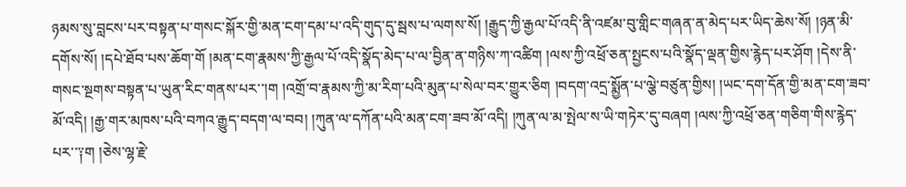ཉམས་སུ་བླངས་པར་བསྟན་པ་གསང་སྐོར་གྱི་མན་ངག་དམ་པ་འདི་གུད་དུ་སྦས་པ་ལགས་སོ། །རྒྱུད་ཀྱི་རྒྱལ་པོ་འདི་ནི་འཛམ་བུ་གླིང་གཞན་ན་མེད་པར་ཡིད་ཆེས་སོ། །ཉན་མི་དགོས་སོ། །དཔེ་ཐོབ་པས་ཆོག་གོ །མན་ངག་རྣམས་ཀྱི་རྒྱལ་པོ་འདི་སྣོད་མེད་པ་ལ་བྱིན་ན་གཉིས་ཀ་འཚིག །ལས་ཀྱི་འཕྲོ་ཅན་སྤྱངས་པའི་སྣོད་ལྡན་གྱིས་རྙེད་པར་ཤོག །དེས་ནི་གསང་སྔགས་བསྟན་པ་ཡུན་རིང་གནས་པར་་།ག །འགྲོ་བ་རྣམས་ཀྱི་མ་རིག་པའི་མུན་པ་སེལ་བར་གྱུར་ཅིག །བདག་འདྲ་སྨྱོན་པ་ལྕེ་བཙུན་གྱིས། །ཡང་དག་དོན་གྱི་མན་ངག་ཟབ་མོ་འདི། །རྒྱ་གར་མཁས་པའི་བཀའ་རྒྱུད་བདག་ལ་བབ། །ཀུན་ལ་དཀོན་པའི་མན་ངག་ཟབ་མོ་འདི། །ཀུན་ལ་མ་སྤེལ་ས་ཡི་གཏེར་དུ་བཞག །ལས་ཀྱི་འཕྲོ་ཅན་གཅིག་གིས་རྙེད་པར་་༑ག །ཅེས་ལྷ་རྗེ་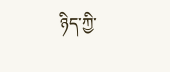ཉིད་ཀྱི་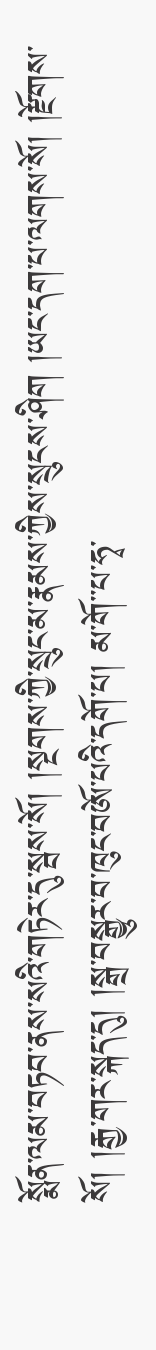སྨོན་ལམ་བཏབ་ནས་སའི་གཏེར་དུ་སྦས་སོ། །སྔགས་ཀྱི་སྲུང་མ་རྣམས་ཀྱིས་སྲུངས་ཤིག །ཡང་དག་པ་ལགས་སོ། །རྫོགས་སོ། །རྒྱ་གར་སྐད་དུ། །སྒྲ་བསྒྱུར་བ་ཁུང་བཨོ་པའི་དགོ་པ། མ་གོ་་པ་ཧྭ་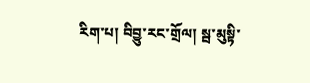རིག་པ། བིབྱུ་རང་གྲོལ། སྦ་མུསྟི་